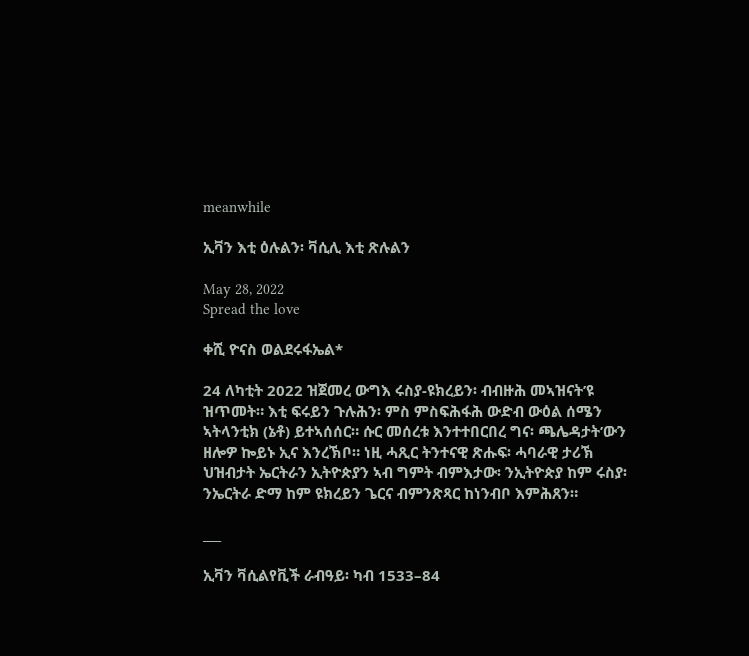meanwhile

ኢቫን እቲ ዕሉልን፡ ቫሲሊ እቲ ጽሉልን

May 28, 2022
Spread the love

ቀሺ ዮናስ ወልደሩፋኤል*

24 ለካቲት 2022 ዝጀመረ ውግእ ሩስያ-ዩክረይን፡ ብብዙሕ መኣዝናት’ዩ ዝጥመት። እቲ ፍሩይን ጉሉሕን፡ ምስ ምስፍሕፋሕ ውድብ ውዕል ሰሜን ኣትላንቲክ (ኔቶ) ይተኣሰሰር። ሱር መሰረቱ እንተተበርበረ ግና፡ ጫሌዳታት’ውን ዘሎዎ ኰይኑ ኢና እንረኽቦ። ነዚ ሓጺር ትንተናዊ ጽሑፍ፡ ሓባራዊ ታሪኽ ህዝብታት ኤርትራን ኢትዮጵያን ኣብ ግምት ብምእታው፡ ንኢትዮጵያ ከም ሩስያ፡ ንኤርትራ ድማ ከም ዩክረይን ጌርና ብምንጽጻር ከነንብቦ እምሕጸን።

___

ኢቫን ቫሲልየቪች ራብዓይ፡ ካብ 1533–84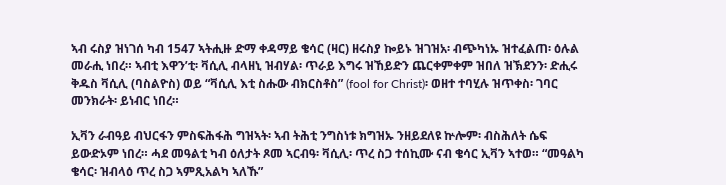ኣብ ሩስያ ዝነገሰ ካብ 1547 ኣትሒዙ ድማ ቀዳማይ ቄሳር (ዛር) ዘሩስያ ኰይኑ ዝገዝአ፡ ብጭካነኡ ዝተፈልጠ፡ ዕሉል መራሒ ነበረ። ኣብቲ እዋን’ቲ፡ ቫሲሊ ብላዘኒ ዝብሃል፡ ጥራይ እግሩ ዝኸይድን ጨርቀምቀም ዝበለ ዝኽደንን፡ ድሒሩ ቅዱስ ቫሲሊ (ባስልዮስ) ወይ “ቫሲሊ እቲ ስሑው ብክርስቶስ” (fool for Christ)፡ ወዘተ ተባሂሉ ዝጥቀስ፡ ገባር መንክራት፡ ይነብር ነበረ።

ኢቫን ራብዓይ ብህርፋን ምስፍሕፋሕ ግዝኣት፡ ኣብ ትሕቲ ንግስነቱ ክግዝኡ ንዘይደለዩ ኵሎም፡ ብስሕለት ሴፍ ይውድኦም ነበረ። ሓደ መዓልቲ ካብ ዕለታት ጾመ ኣርብዓ፡ ቫሲሊ፡ ጥረ ስጋ ተሰኪሙ ናብ ቄሳር ኢቫን ኣተወ። “መዓልካ ቄሳር፡ ዝብላዕ ጥረ ስጋ ኣምጺአልካ ኣለኹ”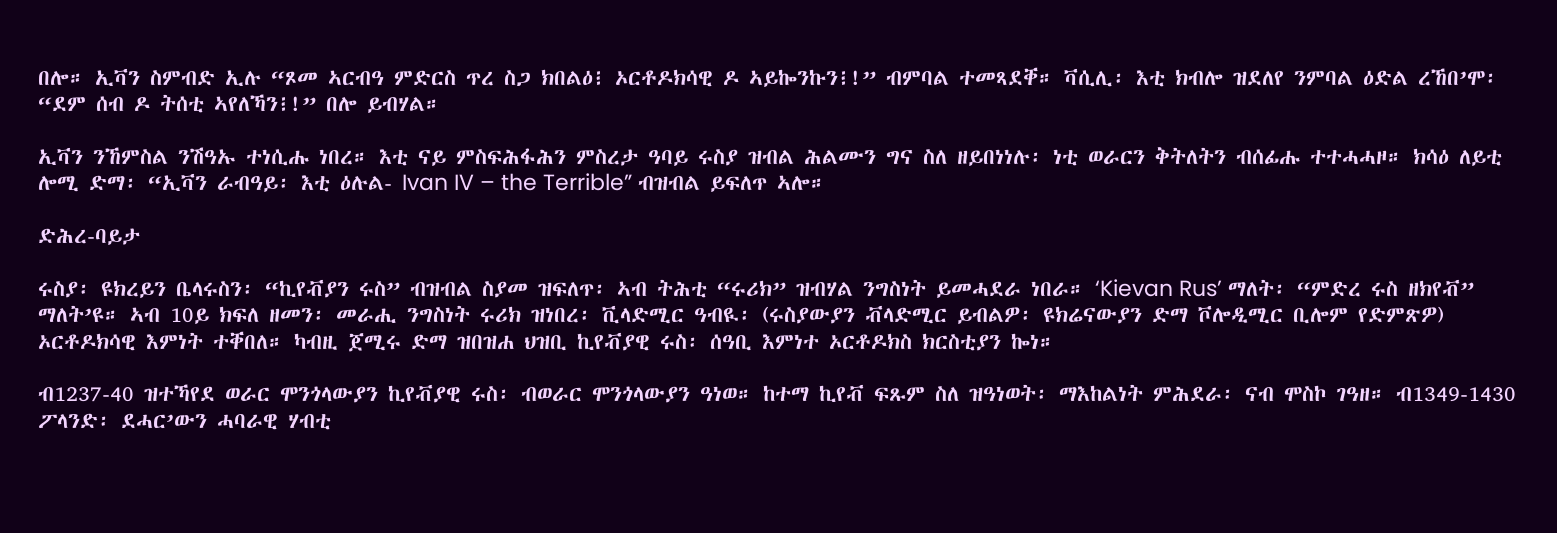በሎ። ኢቫን ስምብድ ኢሉ “ጾመ ኣርብዓ ምድርስ ጥረ ስጋ ክበልዕ፧ ኦርቶዶክሳዊ ዶ ኣይኰንኩን፧!” ብምባል ተመጻደቐ። ቫሲሊ፡ እቲ ክብሎ ዝደለየ ንምባል ዕድል ረኸበ’ሞ፡ “ደም ሰብ ዶ ትሰቲ ኣየለኻን፧!” በሎ ይብሃል።

ኢቫን ንኸምስል ንሽዓኡ ተነሲሑ ነበረ። እቲ ናይ ምስፍሕፋሕን ምስረታ ዓባይ ሩስያ ዝብል ሕልሙን ግና ስለ ዘይበነነሉ፡ ነቲ ወራርን ቅትለትን ብሰፊሑ ተተሓሓዞ። ክሳዕ ለይቲ ሎሚ ድማ፡ “ኢቫን ራብዓይ፡ እቲ ዕሉል- Ivan IV – the Terrible” ብዝብል ይፍለጥ ኣሎ።

ድሕረ-ባይታ

ሩስያ፡ ዩክረይን ቤላሩስን፡ “ኪየቭያን ሩስ” ብዝብል ስያመ ዝፍለጥ፡ ኣብ ትሕቲ “ሩሪክ” ዝብሃል ንግስነት ይመሓደራ ነበራ። ‘Kievan Rus’ ማለት፡ “ምድረ ሩስ ዘክየቭ” ማለት’ዩ። ኣብ 10ይ ክፍለ ዘመን፡ መራሒ ንግስነት ሩሪክ ዝነበረ፡ ቪላድሚር ዓብዪ፡ (ሩስያውያን ቭላድሚር ይብልዎ፡ ዩክሬናውያን ድማ ቮሎዲሚር ቢሎም የድምጽዎ) ኦርቶዶክሳዊ እምነት ተቐበለ። ካብዚ ጀሚሩ ድማ ዝበዝሐ ህዝቢ ኪየቭያዊ ሩስ፡ ሰዓቢ እምነተ ኦርቶዶክስ ክርስቲያን ኰነ።

ብ1237-40 ዝተኻየደ ወራር ሞንጎላውያን ኪየቭያዊ ሩስ፡ ብወራር ሞንጎላውያን ዓነወ። ከተማ ኪየቭ ፍጹም ስለ ዝዓነወት፡ ማእከልነት ምሕደራ፡ ናብ ሞስኮ ገዓዘ። ብ1349-1430 ፖላንድ፡ ደሓር’ውን ሓባራዊ ሃብቲ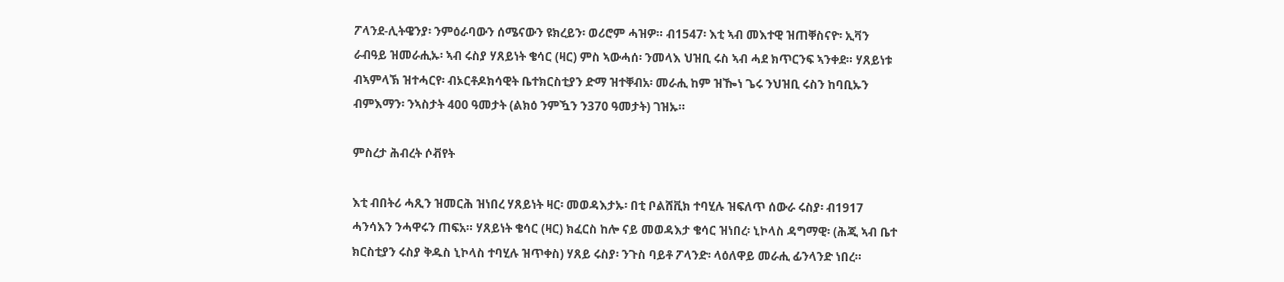ፖላንደ-ሊትዌንያ፡ ንምዕራባውን ሰሜናውን ዩክረይን፡ ወሪሮም ሓዝዎ። ብ1547፡ እቲ ኣብ መእተዊ ዝጠቐስናዮ፡ ኢቫን ራብዓይ ዝመራሒኡ፡ ኣብ ሩስያ ሃጸይነት ቄሳር (ዛር) ምስ ኣውሓሰ፡ ንመላእ ህዝቢ ሩስ ኣብ ሓደ ክጥርንፍ ኣንቀደ። ሃጸይነቱ ብኣምላኽ ዝተሓርየ፡ ብኦርቶዶክሳዊት ቤተክርስቲያን ድማ ዝተቐብአ፡ መራሒ ከም ዝዀነ ጌሩ ንህዝቢ ሩስን ከባቢኡን ብምእማን፡ ንኣስታት 400 ዓመታት (ልክዕ ንምዃን ን370 ዓመታት) ገዝኡ።

ምስረታ ሕብረት ሶቭየት

እቲ ብበትሪ ሓጺን ዝመርሕ ዝነበረ ሃጸይነት ዛር፡ መወዳእታኡ፡ በቲ ቦልሸቪክ ተባሂሉ ዝፍለጥ ሰውራ ሩስያ፡ ብ1917 ሓንሳእን ንሓዋሩን ጠፍአ። ሃጸይነት ቄሳር (ዛር) ክፈርስ ከሎ ናይ መወዳእታ ቄሳር ዝነበረ፡ ኒኮላስ ዳግማዊ፡ (ሕጂ ኣብ ቤተ ክርስቲያን ሩስያ ቅዱስ ኒኮላስ ተባሂሉ ዝጥቀስ) ሃጸይ ሩስያ፡ ንጉስ ባይቶ ፖላንድ፡ ላዕለዋይ መራሒ ፊንላንድ ነበረ።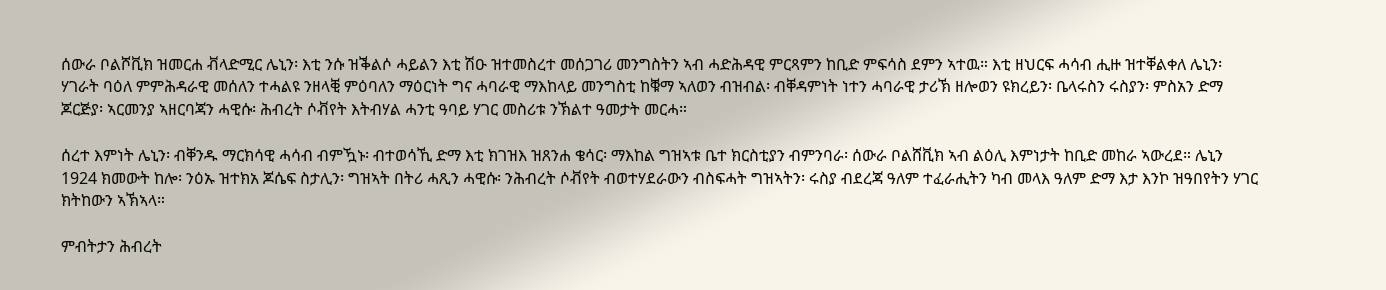ሰውራ ቦልሾቪክ ዝመርሐ ቭላድሚር ሌኒን፡ እቲ ንሱ ዝቕልሶ ሓይልን እቲ ሽዑ ዝተመስረተ መሰጋገሪ መንግስትን ኣብ ሓድሕዳዊ ምርጻምን ከቢድ ምፍሳስ ደምን ኣተዉ። እቲ ዘህርፍ ሓሳብ ሒዙ ዝተቐልቀለ ሌኒን፡ ሃገራት ባዕለ ምምሕዳራዊ መሰለን ተሓልዩ ንዘላቒ ምዕባለን ማዕርነት ግና ሓባራዊ ማእከላይ መንግስቲ ከቑማ ኣለወን ብዝብል፡ ብቐዳምነት ነተን ሓባራዊ ታሪኽ ዘሎወን ዩክረይን፡ ቤላሩስን ሩስያን፡ ምስአን ድማ ጆርጅያ፡ ኣርመንያ ኣዘርባጃን ሓዊሱ፡ ሕብረት ሶቭየት እትብሃል ሓንቲ ዓባይ ሃገር መስሪቱ ንኽልተ ዓመታት መርሓ።

ሰረተ እምነት ሌኒን፡ ብቐንዱ ማርክሳዊ ሓሳብ ብምዃኑ፡ ብተወሳኺ ድማ እቲ ክገዝእ ዝጸንሐ ቄሳር፡ ማእከል ግዝኣቱ ቤተ ክርስቲያን ብምንባራ፡ ሰውራ ቦልሸቪክ ኣብ ልዕሊ እምነታት ከቢድ መከራ ኣውረደ። ሌኒን 1924 ክመውት ከሎ፡ ንዕኡ ዝተክአ ጆሴፍ ስታሊን፡ ግዝኣት በትሪ ሓጺን ሓዊሱ፡ ንሕብረት ሶቭየት ብወተሃደራውን ብስፍሓት ግዝኣትን፡ ሩስያ ብደረጃ ዓለም ተፈራሒትን ካብ መላእ ዓለም ድማ እታ እንኮ ዝዓበየትን ሃገር ክትከውን ኣኽኣላ።

ምብትታን ሕብረት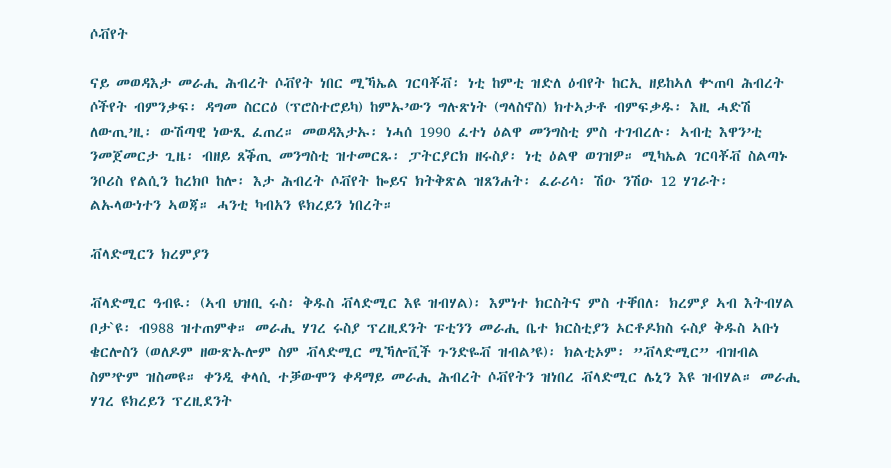ሶቭየት

ናይ መወዳእታ መራሒ ሕብረት ሶቭየት ነበር ሚኻኤል ገርባቾቭ፡ ነቲ ከምቲ ዝድለ ዕብየት ከርኢ ዘይከኣለ ቍጠባ ሕብረት ሶችየት ብምንቃፍ፡ ዳግመ ስርርዕ (ፕሮስተሮይካ) ከምኡ’ውን ግሉጽነት (ግላስኖስ) ክተኣታቶ ብምፍቃዱ፡ እዚ ሓድሽ ለውጢ’ዚ፡ ውሽጣዊ ነውጺ ፈጠረ። መወዳእታኡ፡ ነሓሰ 1990 ፈተነ ዕልዋ መንግስቲ ምስ ተገብረሉ፡ ኣብቲ እዋን’ቲ ንመጀመርታ ጊዜ፡ ብዘይ ጸቕጢ መንግስቲ ዝተመርጹ፡ ፓትርያርክ ዘሩስያ፡ ነቲ ዕልዋ ወገዝዎ። ሚካኤል ገርባቾቭ ስልጣኑ ንቦሪስ የልሲን ከረክቦ ከሎ፡ እታ ሕብረት ሶቭየት ኰይና ክትቅጽል ዝጸንሐት፡ ፈራሪሳ፡ ሽዑ ንሽዑ 12 ሃገራት፡ ልኡላውነተን ኣወጃ። ሓንቲ ካብአን ዩክረይን ነበረት።

ቭላድሚርን ክረምያን

ቭላድሚር ዓብዪ፡ (ኣብ ህዝቢ ሩስ፡ ቅዱስ ቭላድሚር እዩ ዝብሃል)፡ እምነተ ክርስትና ምስ ተቐበለ፡ ክረምያ ኣብ እትብሃል ቦታ`ዩ፡ ብ988 ዝተጠምቀ። መራሒ ሃገረ ሩስያ ፕረዚደንት ፑቲንን መራሒ ቤተ ክርስቲያን ኦርቶዶክስ ሩስያ ቅዱስ ኣቡነ ቄርሎስን (ወለዶም ዘውጽኡሎም ስም ቭላድሚር ሚኻሎቪች ጉንድዬቭ ዝብል’ዩ)፡ ክልቲኦም፡ ”ቭላድሚር” ብዝብል ስም’ዮም ዝስመዩ። ቀንዲ ቀላሲ ተቓውሞን ቀዳማይ መራሒ ሕብረት ሶቭየትን ዝነበረ ቭላድሚር ሌኒን እዩ ዝብሃል። መራሒ ሃገረ ዩክረይን ፕረዚደንት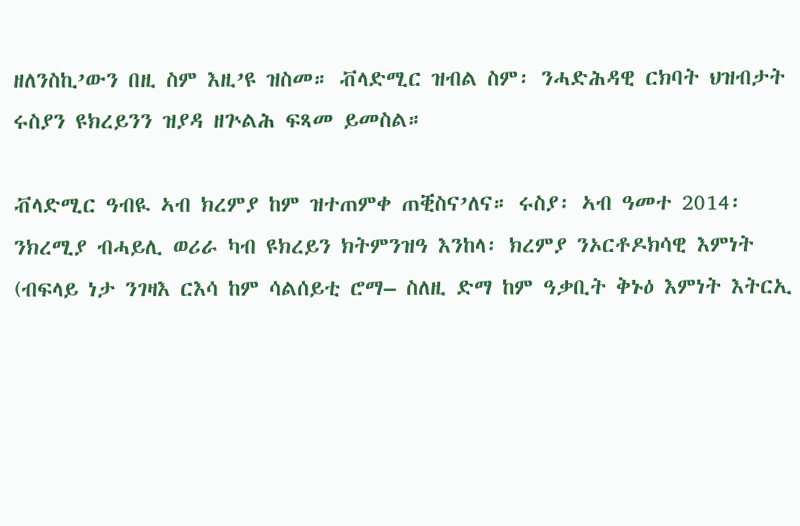ዘለንስኪ’ውን በዚ ስም እዚ’ዩ ዝስመ። ቭላድሚር ዝብል ስም፡ ንሓድሕዳዊ ርክባት ህዝብታት ሩስያን ዩክረይንን ዝያዳ ዘጕልሕ ፍጻመ ይመስል።

ቭላድሚር ዓብዪ ኣብ ክረምያ ከም ዝተጠምቀ ጠቒስና’ለና። ሩስያ፡ ኣብ ዓመተ 2014፡ ንክረሚያ ብሓይሊ ወሪራ ካብ ዩክረይን ክትምንዝዓ እንከላ፡ ክረምያ ንኦርቶዶክሳዊ እምነት (ብፍላይ ነታ ንገዛእ ርእሳ ከም ሳልሰይቲ ሮማ– ስለዚ ድማ ከም ዓቃቢት ቅኑዕ እምነት እትርኢ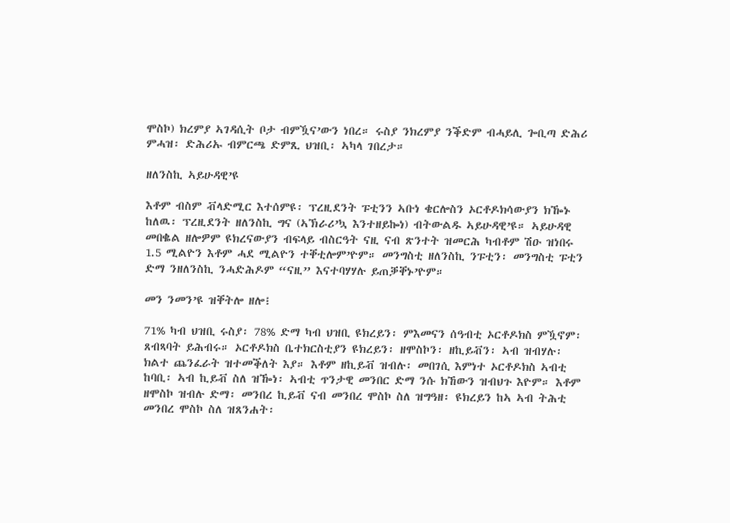ሞስኮ) ክረምያ ኣገዳሲት ቦታ ብምዃና’ውን ነበረ። ሩስያ ንክረምያ ንቕድም ብሓይሊ ጐቢጣ ድሕሪ ምሓዝ፡ ድሕሪኡ ብምርጫ ድምጺ ህዝቢ፡ ኣካላ ገበረታ።

ዘለንስኪ ኣይሁዳዊ’ዩ

እቶም ብስም ቭላድሚር እተሰምዩ፡ ፕረዚደንት ፑቲንን ኣቡነ ቄርሎስን ኦርቶዶክሳውያን ክዀኑ ከለዉ፡ ፕረዚደንት ዘለንስኪ ግና (ኣኽራሪ’ኳ እንተዘይኰነ) ብትውልዱ ኣይሁዳዊ’ዩ። ኣይሁዳዊ መበቈል ዘሎዎም ዩክረናውያን ብፍላይ ብስርዓት ናዚ ናብ ጽንተት ዝመርሕ ካብቶም ሽዑ ዝነበሩ 1.5 ሚልዮን እቶም ሓደ ሚልዮን ተቐቲሎም’ዮም። መንግስቲ ዘለንስኪ ንፑቲን፡ መንግስቲ ፑቲን ድማ ንዘለንስኪ ንሓድሕዶም “ናዚ” እናተባሃሃሉ ይጠቓቐኑ’ዮም።

መን ንመን’ዩ ዝቐትሎ ዘሎ፧

71% ካብ ህዝቢ ሩስያ፡ 78% ድማ ካብ ህዝቢ ዩክረይን፡ ምእመናን ሰዓብቲ ኦርቶዶክስ ምዃኖም፡ ጸብጻባት ይሕብሩ። ኦርቶዶክስ ቤተክርስቲያን ዩክረይን፡ ዘሞስኮን፡ ዘኪይቭን፡ ኣብ ዝብሃሉ፡ ክልተ ጨንፈራት ዝተመቕለት እያ። እቶም ዘኪይቭ ዝብሉ፡ መበገሲ እምነተ ኦርቶዶክስ ኣብቲ ከባቢ፡ ኣብ ኪይቭ ስለ ዝዀነ፡ ኣብቲ ጥንታዊ መንበር ድማ ንሱ ክኸውን ዝብህጉ እዮም። እቶም ዘሞስኮ ዝብሉ ድማ፡ መንበረ ኪይቭ ናብ መንበረ ሞስኮ ስለ ዝግዓዘ፡ ዩክረይን ከኣ ኣብ ትሕቲ መንበረ ሞስኮ ስለ ዝጸንሐት፡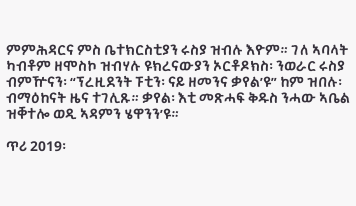ምምሕዳርና ምስ ቤተክርስቲያን ሩስያ ዝብሉ እዮም። ገለ ኣባላት ካብቶም ዘሞስኮ ዝብሃሉ ዩክረናውያን ኦርቶዶክስ፡ ንወራር ሩስያ ብምዅናን፡ “ፕረዚደንት ፑቲን፡ ናይ ዘመንና ቃየል’ዩ” ከም ዝበሉ፡ ብማዕከናት ዜና ተገሊጹ። ቃየል፡ እቲ መጽሓፍ ቅዱስ ንሓው ኣቤል ዝቐተሎ ወዲ ኣዳምን ሄዋንን’ዩ።

ጥሪ 2019፡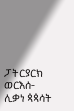ፓትርያርክ ወርእሰ-ሊቃነ ጳጳሳት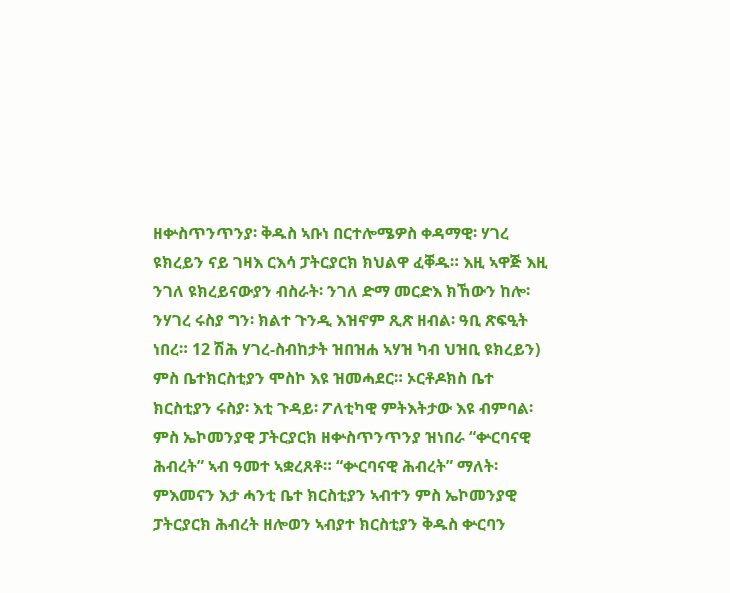ዘቍስጥንጥንያ፡ ቅዱስ ኣቡነ በርተሎሜዎስ ቀዳማዊ፡ ሃገረ ዩክረይን ናይ ገዛእ ርእሳ ፓትርያርክ ክህልዋ ፈቐዱ። እዚ ኣዋጅ እዚ ንገለ ዩክረይናውያን ብስራት፡ ንገለ ድማ መርድእ ክኸውን ከሎ፡ ንሃገረ ሩስያ ግን፡ ክልተ ጉንዲ እዝኖም ጺጽ ዘብል፡ ዓቢ ጽፍዒት ነበረ። 12 ሽሕ ሃገረ-ስብከታት ዝበዝሐ ኣሃዝ ካብ ህዝቢ ዩክረይን) ምስ ቤተክርስቲያን ሞስኮ እዩ ዝመሓደር። ኦርቶዶክስ ቤተ ክርስቲያን ሩስያ፡ እቲ ጉዳይ፡ ፖለቲካዊ ምትእትታው እዩ ብምባል፡ ምስ ኤኮመንያዊ ፓትርያርክ ዘቍስጥንጥንያ ዝነበራ “ቍርባናዊ ሕብረት” ኣብ ዓመተ ኣቋረጸቶ። “ቍርባናዊ ሕብረት” ማለት፡ ምእመናን እታ ሓንቲ ቤተ ክርስቲያን ኣብተን ምስ ኤኮመንያዊ ፓትርያርክ ሕብረት ዘሎወን ኣብያተ ክርስቲያን ቅዱስ ቍርባን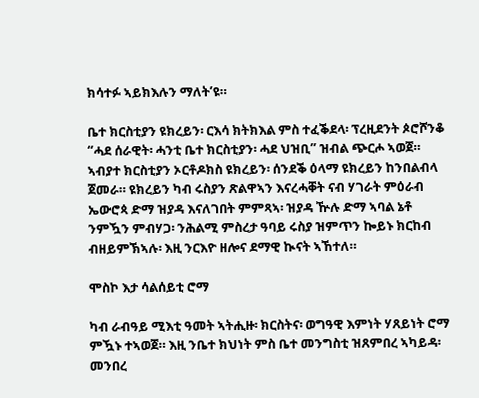ክሳተፉ ኣይክእሉን ማለት’ዩ።

ቤተ ክርስቲያን ዩክረይን፡ ርእሳ ክትክእል ምስ ተፈቕደላ፡ ፕረዚደንት ጶሮሾንቆ “ሓደ ሰራዊት፡ ሓንቲ ቤተ ክርስቲያን፡ ሓደ ህዝቢ” ዝብል ጭርሖ ኣወጀ። ኣብያተ ክርስቲያን ኦርቶዶክስ ዩክረይን፡ ሰንደቕ ዕላማ ዩክረይን ከንበልብላ ጀመራ። ዩክረይን ካብ ሩስያን ጽልዋኣን እናረሓቐት ናብ ሃገራት ምዕራብ ኤውሮጳ ድማ ዝያዳ እናለገበት ምምጻኣ፡ ዝያዳ ዅሉ ድማ ኣባል ኔቶ ንምዃን ምብሃጋ፡ ንሕልሚ ምስረታ ዓባይ ሩስያ ዝምጥን ኰይኑ ክርከብ ብዘይምኽኣሉ፡ እዚ ንርእዮ ዘሎና ደማዊ ኲናት ኣኸተለ።

ሞስኮ እታ ሳልሰይቲ ሮማ

ካብ ራብዓይ ሚእቲ ዓመት ኣትሒዙ፡ ክርስትና፡ ወግዓዊ እምነት ሃጸይነት ሮማ ምዃኑ ተኣወጀ። እዚ ንቤተ ክህነት ምስ ቤተ መንግስቲ ዝጸምበረ ኣካይዳ፡ መንበረ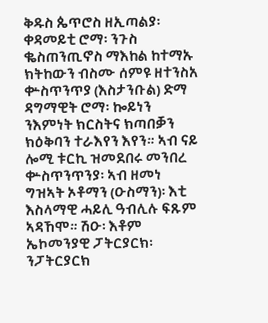ቅዱስ ጴጥሮስ ዘኢጣልያ፡ ቀዳመይቲ ሮማ፡ ንጉስ ቈስጠንጢኖስ ማእከል ከተማኡ ክትከውን ብስሙ ሰምዩ ዘተንስአ ቍስጥንጥያ (እስታንቡል) ድማ ዳግማዊት ሮማ፡ ኰይነን ንእምነት ክርስትና ክጣበቓን ክዕቅባን ተራእየን እየን። ኣብ ናይ ሎሚ ቱርኪ ዝመደበሩ መንበረ ቍስጥንጥንያ፡ ኣብ ዘመነ ግዝኣት ኦቶማን (ዑስማን)፡ እቲ እስላማዊ ሓይሊ ዓብሊሉ ፍጹም ኣዳኸሞ። ሽዑ፡ እቶም ኤኮመንያዊ ፓትርያርክ፡ ንፓትርያርክ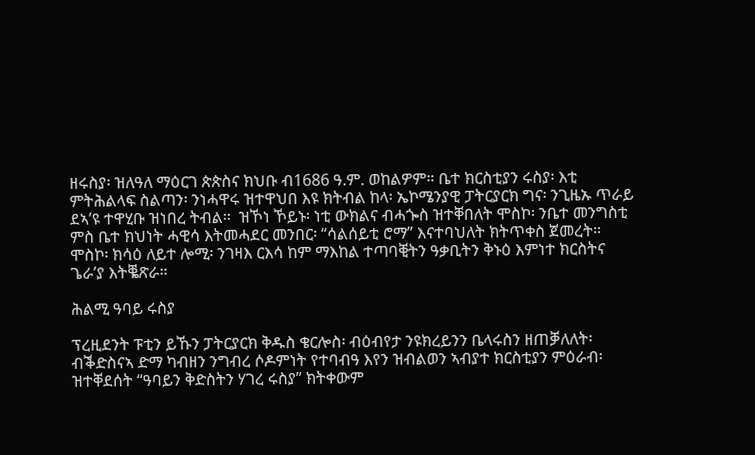ዘሩስያ፡ ዝለዓለ ማዕርገ ጵጵስና ክህቡ ብ1686 ዓ.ም. ወከልዎም። ቤተ ክርስቲያን ሩስያ፡ እቲ ምትሕልላፍ ስልጣን፡ ንነሓዋሩ ዝተዋህበ እዩ ክትብል ከላ፡ ኤኮሜንያዊ ፓትርያርክ ግና፡ ንጊዜኡ ጥራይ ደኣ’ዩ ተዋሂቡ ዝነበረ ትብል።  ዝኾነ ኾይኑ፡ ነቲ ውክልና ብሓጐስ ዝተቐበለት ሞስኮ፡ ንቤተ መንግስቲ ምስ ቤተ ክህነት ሓዊሳ እትመሓደር መንበር፡ “ሳልሰይቲ ሮማ” እናተባህለት ክትጥቀስ ጀመረት። ሞስኮ፡ ክሳዕ ለይተ ሎሚ፡ ንገዛእ ርእሳ ከም ማእከል ተጣባቒትን ዓቃቢትን ቅኑዕ እምነተ ክርስትና ጌራ’ያ እትቘጽራ።

ሕልሚ ዓባይ ሩስያ

ፕረዚደንት ፑቲን ይኹን ፓትርያርክ ቅዱስ ቄርሎስ፡ ብዕብየታ ንዩክረይንን ቤላሩስን ዘጠቓለለት፡ ብቕድስናኣ ድማ ካብዘን ንግብረ ሶዶምነት የተባብዓ እየን ዝብልወን ኣብያተ ክርስቲያን ምዕራብ፡ ዝተቐደሰት “ዓባይን ቅድስትን ሃገረ ሩስያ” ክትቀውም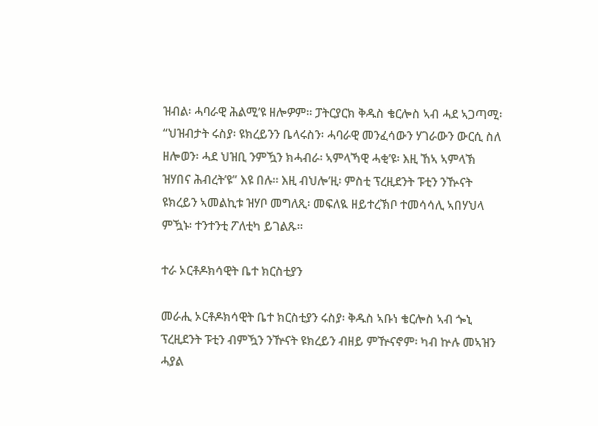ዝብል፡ ሓባራዊ ሕልሚ’ዩ ዘሎዎም። ፓትርያርክ ቅዱስ ቄርሎስ ኣብ ሓደ ኣጋጣሚ፡ “ህዝብታት ሩስያ፡ ዩክረይንን ቤላሩስን፡ ሓባራዊ መንፈሳውን ሃገራውን ውርሲ ስለ ዘሎወን፡ ሓደ ህዝቢ ንምዃን ክሓብራ፡ ኣምላኻዊ ሓቂ’ዩ፡ እዚ ኸኣ ኣምላኽ ዝሃበና ሕብረት’ዩ” እዩ በሉ። እዚ ብህሎ’ዚ፡ ምስቲ ፕረዚደንት ፑቲን ንዂናት ዩክረይን ኣመልኪቱ ዝሃቦ መግለጺ፡ መፍለዪ ዘይተረኽቦ ተመሳሳሊ ኣበሃህላ ምዃኑ፡ ተንተንቲ ፖለቲካ ይገልጹ።

ተራ ኦርቶዶክሳዊት ቤተ ክርስቲያን

መራሒ ኦርቶዶክሳዊት ቤተ ክርስቲያን ሩስያ፡ ቅዱስ ኣቡነ ቄርሎስ ኣብ ጐኒ ፕረዚደንት ፑቲን ብምዃን ንዅናት ዩክረይን ብዘይ ምዅናኖም፡ ካብ ኵሉ መኣዝን ሓያል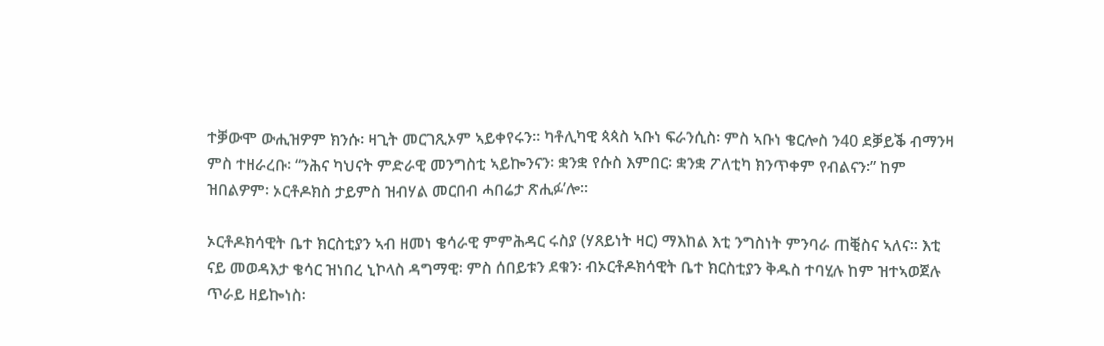ተቓውሞ ውሒዝዎም ክንሱ፡ ዛጊት መርገጺኦም ኣይቀየሩን። ካቶሊካዊ ጳጳስ ኣቡነ ፍራንሲስ፡ ምስ ኣቡነ ቄርሎስ ን40 ደቓይቕ ብማንዛ ምስ ተዘራረቡ፡ “ንሕና ካህናት ምድራዊ መንግስቲ ኣይኰንናን፡ ቋንቋ የሱስ እምበር፡ ቋንቋ ፖለቲካ ክንጥቀም የብልናን፡” ከም ዝበልዎም፡ ኦርቶዶክስ ታይምስ ዝብሃል መርበብ ሓበሬታ ጽሒፉ’ሎ።

ኦርቶዶክሳዊት ቤተ ክርስቲያን ኣብ ዘመነ ቄሳራዊ ምምሕዳር ሩስያ (ሃጸይነት ዛር) ማእከል እቲ ንግስነት ምንባራ ጠቒስና ኣለና። እቲ ናይ መወዳእታ ቄሳር ዝነበረ ኒኮላስ ዳግማዊ፡ ምስ ሰበይቱን ደቁን፡ ብኦርቶዶክሳዊት ቤተ ክርስቲያን ቅዱስ ተባሂሉ ከም ዝተኣወጀሉ ጥራይ ዘይኰነስ፡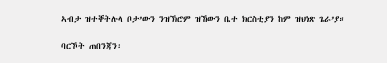ኣብታ ዝተቐትሉላ ቦታ’ውን ንዝኽሮም ዝኸውን ቤተ ክርስቲያን ከም ዝህነጽ ጌራ’ያ።

ባርኾት ጠበንጃን፡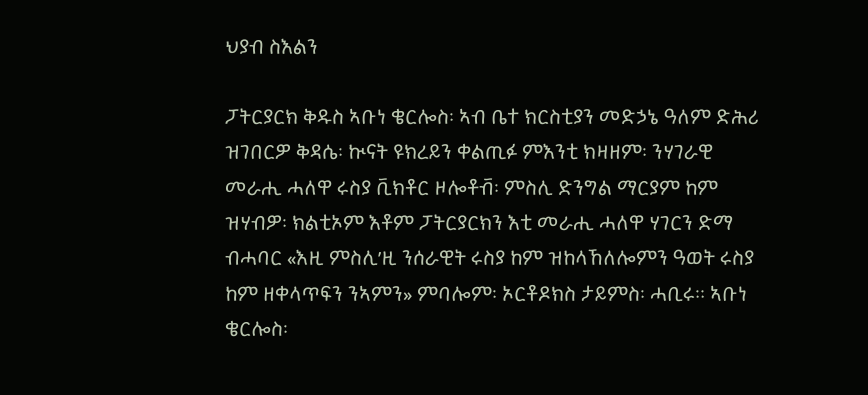ህያብ ስእልን

ፓትርያርክ ቅዱስ ኣቡነ ቄርሎስ፡ ኣብ ቤተ ክርስቲያን መድኃኔ ዓለም ድሕሪ ዝገበርዎ ቅዳሴ፡ ኲናት ዩክረይን ቀልጢፉ ምእንቲ ክዛዘም፡ ንሃገራዊ መራሒ ሓለዋ ሩስያ ቪክቶር ዞሎቶቭ፡ ምስሊ ድንግል ማርያም ከም ዝሃብዎ፡ ክልቲኦም እቶም ፓትርያርክን እቲ መራሒ ሓለዋ ሃገርን ድማ ብሓባር «እዚ ምስሊ’ዚ ንሰራዊት ሩስያ ከም ዝከላኸለሎምን ዓወት ሩስያ ከም ዘቀላጥፍን ንኣምን» ምባሎም፡ ኦርቶዶክስ ታይምስ፡ ሓቢሩ። ኣቡነ ቄርሎስ፡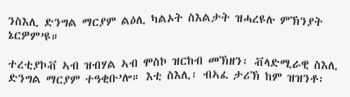ንስእሊ ድንግል ማርያም ልዕሊ ካልኦት ስእልታት ዝሓረዩሉ ምኽንያት ኔርዎም’ዩ።

ተረቲያኮቭ ኣብ ዝብሃል ኣብ ሞስኮ ዝርከብ መኽዘን፡ ቭላድሚራዊ ስእሊ ድንግል ማርያም ተዓቂቡ’ሎ። እቲ ስእሊ፡ ብኣፈ ታሪኽ ከም ዝዝንቶ፡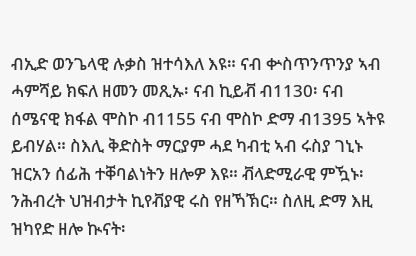ብኢድ ወንጌላዊ ሉቃስ ዝተሳእለ እዩ። ናብ ቍስጥንጥንያ ኣብ ሓምሻይ ክፍለ ዘመን መጺኡ፡ ናብ ኪይቭ ብ1130፡ ናብ ሰሜናዊ ክፋል ሞስኮ ብ1155 ናብ ሞስኮ ድማ ብ1395 ኣትዩ ይብሃል። ስእሊ ቅድስት ማርያም ሓደ ካብቲ ኣብ ሩስያ ገኒኑ ዝርአን ሰፊሕ ተቐባልነትን ዘሎዎ እዩ። ቭላድሚራዊ ምዃኑ፡ ንሕብረት ህዝብታት ኪየቭያዊ ሩስ የዘኻኽር። ስለዚ ድማ እዚ ዝካየድ ዘሎ ኲናት፡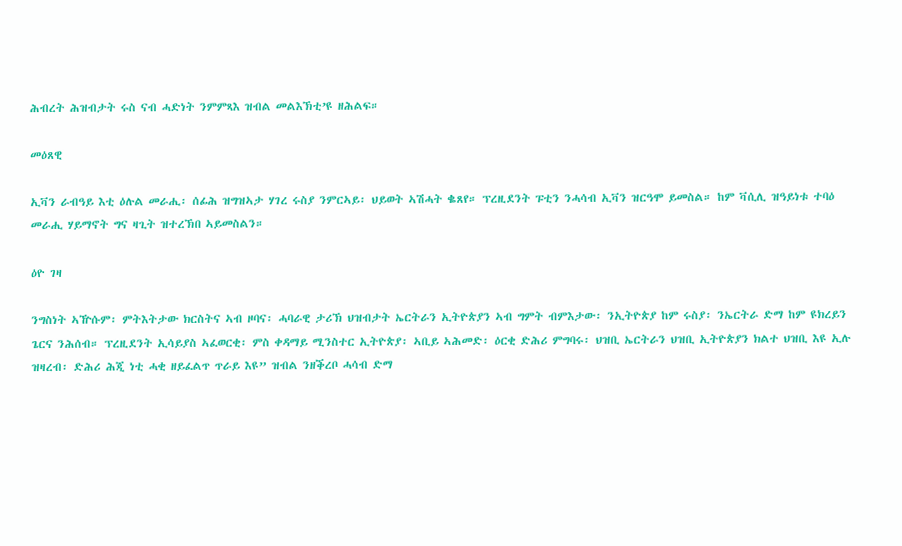ሕብረት ሕዝብታት ሩስ ናብ ሓድነት ንምምጻእ ዝብል መልእኽቲ’ዩ ዘሕልፍ።

መዕጸዊ

ኢቫን ራብዓይ እቲ ዕሉል መራሒ፡ ሰፊሕ ዝግዝኣታ ሃገረ ሩስያ ንምርኣይ፡ ህይወት ኣሽሓት ቈጸየ። ፕረዚደንት ፑቲን ንሓሳብ ኢቫን ዝርዓሞ ይመስል። ከም ቫሲሊ ዝዓይነቱ ተባዕ መራሒ ሃይማኖት ግና ዛጊት ዝተረኽበ ኣይመስልን።

ዕዮ ገዛ

ንግስነት ኣዅሱም፡ ምትእትታው ክርስትና ኣብ ዞባና፡ ሓባራዊ ታሪኽ ህዝብታት ኤርትራን ኢትዮጵያን ኣብ ግምት ብምእታው፡ ንኢትዮጵያ ከም ሩስያ፡ ንኤርትራ ድማ ከም ዩክረይን ጌርና ንሕሰብ። ፕረዚደንት ኢሳይያስ ኣፈወርቂ፡ ምስ ቀዳማይ ሚንስተር ኢትዮጵያ፡ ኣቢይ ኣሕመድ፡ ዕርቂ ድሕሪ ምግባሩ፡ ህዝቢ ኤርትራን ህዝቢ ኢትዮጵያን ክልተ ህዝቢ እዩ ኢሉ ዝዛረብ፡ ድሕሪ ሕጂ ነቲ ሓቂ ዘይፈልጥ ጥራይ እዩ” ዝብል ንዘቕረቦ ሓሳብ ድማ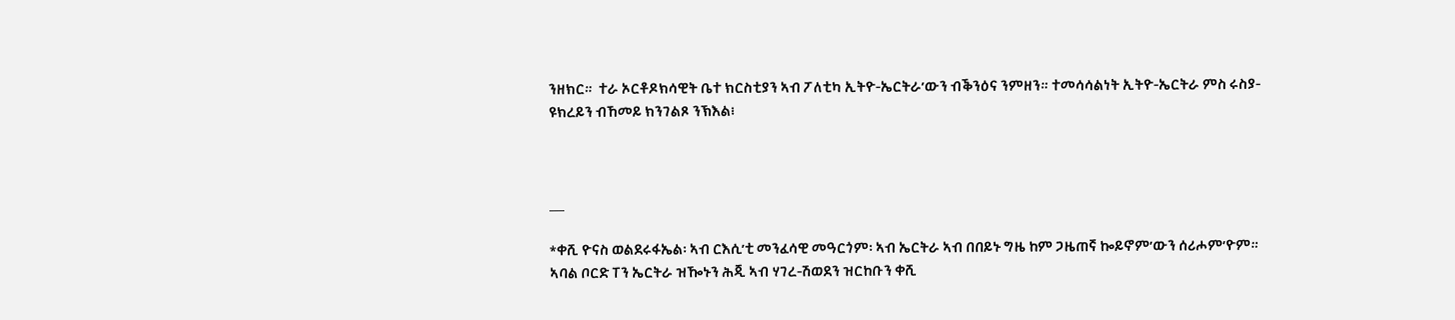ንዘክር።  ተራ ኦርቶዶክሳዊት ቤተ ክርስቲያን ኣብ ፖለቲካ ኢትዮ-ኤርትራ’ውን ብቕንዕና ንምዘን። ተመሳሳልነት ኢትዮ-ኤርትራ ምስ ሩስያ-ዩክረይን ብኸመይ ክንገልጾ ንኽእል፧



___

*ቀሺ ዮናስ ወልደሩፋኤል፡ ኣብ ርእሲ’ቲ መንፈሳዊ መዓርጎም፡ ኣብ ኤርትራ ኣብ በበይኑ ግዜ ከም ጋዜጠኛ ኰይኖም’ውን ሰሪሖም’ዮም። ኣባል ቦርድ ፐን ኤርትራ ዝዀኑን ሕጂ ኣብ ሃገረ-ሽወደን ዝርከቡን ቀሺ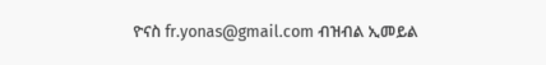ዮናስ fr.yonas@gmail.com ብዝብል ኢመይል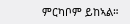ምርካቦም ይከኣል።